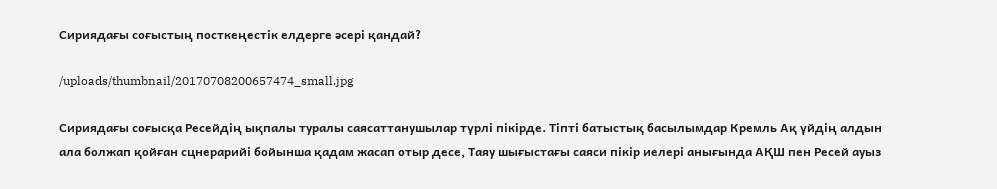Сириядағы соғыстың посткеңестік елдерге әсері қандай?

/uploads/thumbnail/20170708200657474_small.jpg

Сириядағы соғысқа Ресейдің ықпалы туралы саясаттанушылар түрлі пікірде. Тіпті батыстық басылымдар Кремль Ақ үйдің алдын ала болжап қойған сцнерарийі бойынша қадам жасап отыр десе, Таяу шығыстағы саяси пікір иелері анығында АҚШ пен Ресей ауыз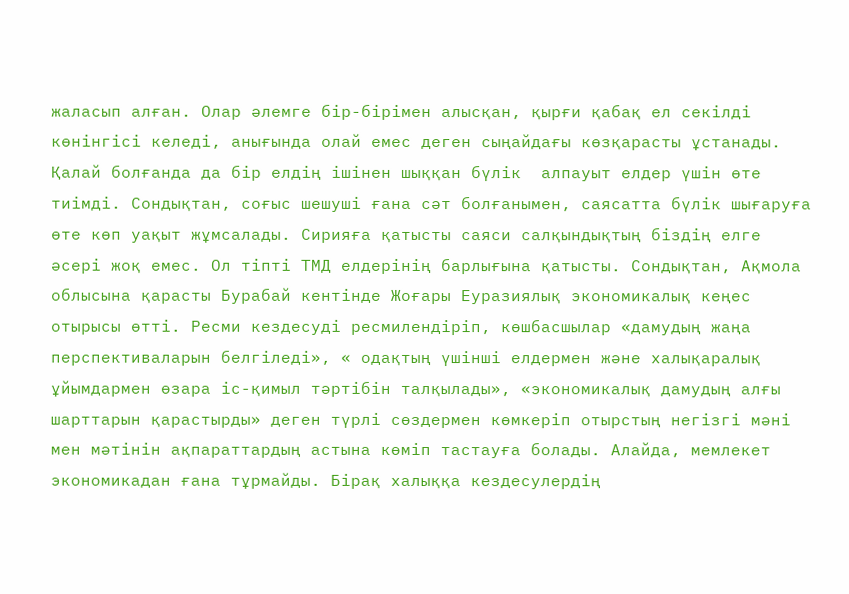жаласып алған. Олар әлемге бір-бірімен алысқан, қырғи қабақ ел секілді көнінгісі келеді, анығында олай емес деген сыңайдағы көзқарасты ұстанады. Қалай болғанда да бір елдің ішінен шыққан бүлік  алпауыт елдер үшін өте тиімді. Сондықтан, соғыс шешуші ғана сәт болғанымен, саясатта бүлік шығаруға өте көп уақыт жұмсалады. Сирияға қатысты саяси салқындықтың біздің елге әсері жоқ емес. Ол тіпті ТМД елдерінің барлығына қатысты. Сондықтан, Ақмола облысына қарасты Бурабай кентінде Жоғары Еуразиялық экономикалық кеңес  отырысы өтті. Ресми кездесуді ресмилендіріп, көшбасшылар «дамудың жаңа перспективаларын белгіледі», « одақтың үшінші елдермен және халықаралық ұйымдармен өзара іс-қимыл тәртібін талқылады», «экономикалық дамудың алғы шарттарын қарастырды» деген түрлі сөздермен көмкеріп отырстың негізгі мәні мен мәтінін ақпараттардың астына көміп тастауға болады. Алайда, мемлекет экономикадан ғана тұрмайды. Бірақ халыққа кездесулердің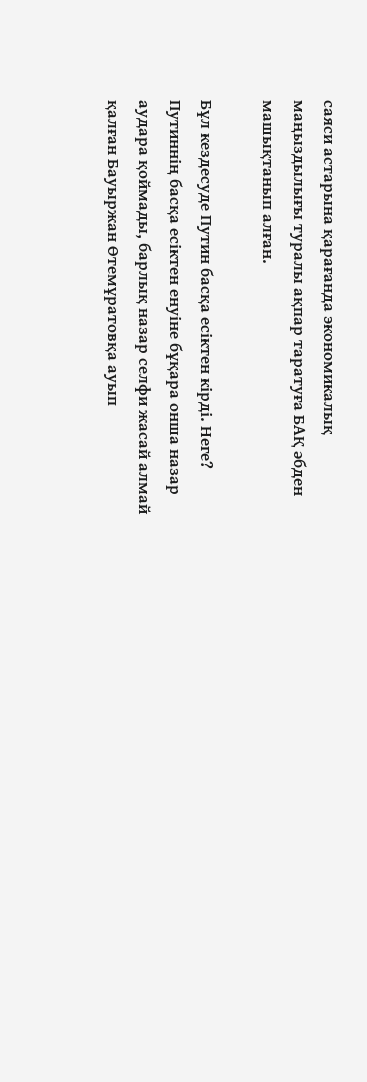саяси астарына қарағанда экономикалық маңыздылығы туралы ақпар таратуға БАҚ әбден машықтанып алған.

Бұл кездесуде Путин басқа есіктен кірді. Неге? Путиннің басқа есіктен енуіне бұқара онша назар аудара қоймады, барлық назар селфи жасай алмай қалған Бауыржан Өтемұратовқа ауып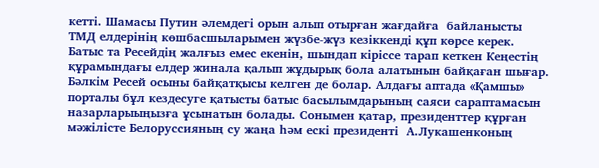кетті. Шамасы Путин әлемдегі орын алып отырған жағдайға  байланысты ТМД елдерінің көшбасшыларымен жүзбе-жүз кезіккенді құп көрсе керек. Батыс та Ресейдің жалғыз емес екенін, шындап кіріссе тарап кеткен Кеңестің құрамындағы елдер жинала қалып жұдырық бола алатынын байқаған шығар. Бәлкім Ресей осыны байқатқысы келген де болар. Алдағы аптада «Қамшы» порталы бұл кездесуге қатысты батыс басылымдарының саяси сараптамасын назарларыыңызға ұсынатын болады. Сонымен қатар, президенттер құрған мәжілісте Белоруссияның су жаңа һәм ескі президенті  А.Лукашенконың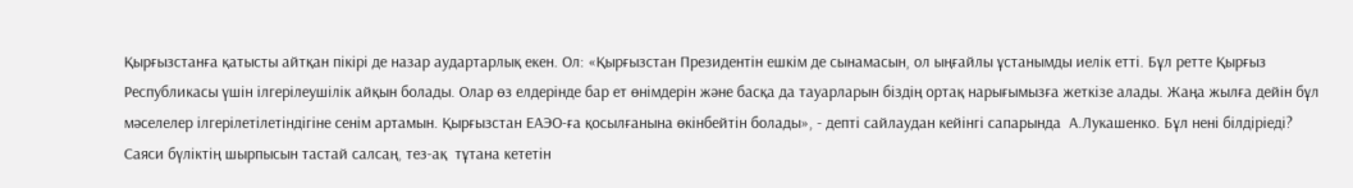Қырғызстанға қатысты айтқан пікірі де назар аудартарлық екен. Ол: «Қырғызстан Президентін ешкім де сынамасын, ол ыңғайлы ұстанымды иелік етті. Бұл ретте Қырғыз Республикасы үшін ілгерілеушілік айқын болады. Олар өз елдерінде бар ет өнімдерін және басқа да тауарларын біздің ортақ нарығымызға жеткізе алады. Жаңа жылға дейін бұл мәселелер ілгерілетілетіндігіне сенім артамын. Қырғызстан ЕАЭО-ға қосылғанына өкінбейтін болады», - депті сайлаудан кейінгі сапарында  А.Лукашенко. Бұл нені білдіріеді? Саяси бүліктің шырпысын тастай салсаң, тез-ақ  тұтана кететін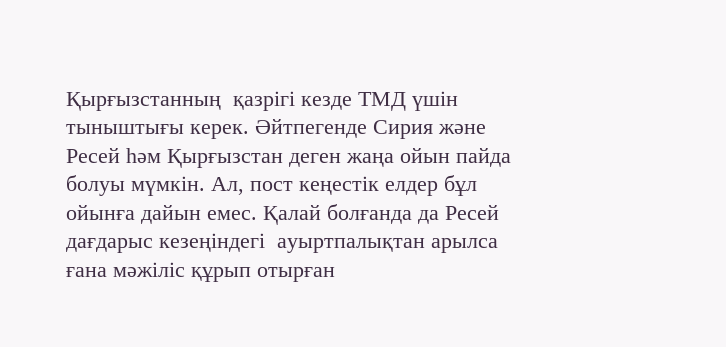Қырғызстанның  қазрігі кезде ТМД үшін тыныштығы керек. Әйтпегенде Сирия және Ресей һәм Қырғызстан деген жаңа ойын пайда болуы мүмкін. Ал, пост кеңестік елдер бұл ойынға дайын емес. Қалай болғанда да Ресей дағдарыс кезеңіндегі  ауыртпалықтан арылса ғана мәжіліс құрып отырған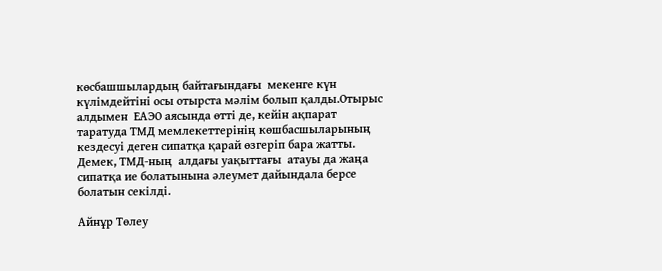көсбашшылардың байтағындағы  мекенге күн күлімдейтіні осы отырста мәлім болып қалды.Отырыс алдымен  ЕАЭО аясында өтті де, кейін ақпарат таратуда ТМД мемлекеттерінің көшбасшыларының кездесуі деген сипатқа қарай өзгеріп бара жатты. Демек, ТМД-ның  алдағы уақыттағы  атауы да жаңа сипатқа ие болатынына әлеумет дайындала берсе болатын секілді.

Айнұр Төлеу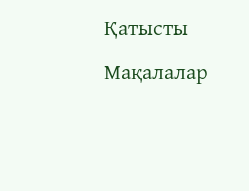Қатысты Мақалалар